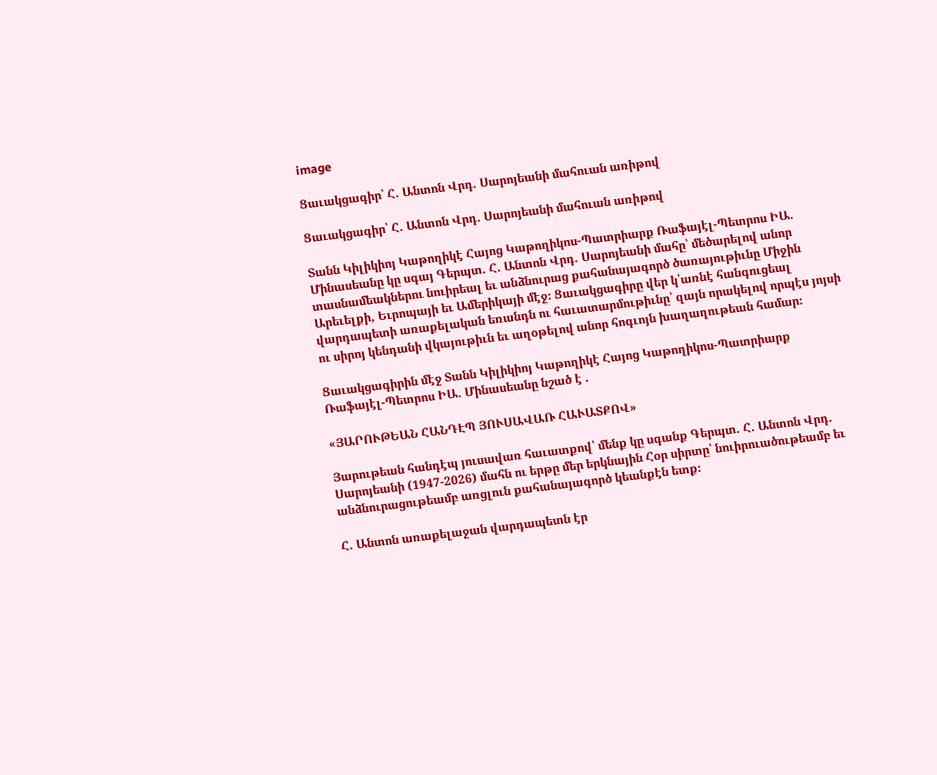image

Ցաւակցագիր՝ Հ. Անտոն Վրդ. Սարոյեանի մահուան առիթով

Ցաւակցագիր՝ Հ. Անտոն Վրդ. Սարոյեանի մահուան առիթով

Տանն Կիլիկիոյ Կաթողիկէ Հայոց Կաթողիկոս-Պատրիարք Ռաֆայէլ-Պետրոս ԻԱ. Մինասեանը կը սգայ Գերպտ. Հ. Անտոն Վրդ. Սարոյեանի մահը՝ մեծարելով անոր տասնամեակներու նուիրեալ եւ անձնուրաց քահանայագործ ծառայութիւնը Միջին Արեւելքի, Եւրոպայի եւ Ամերիկայի մէջ։ Ցաւակցագիրը վեր կ՝առնէ հանգուցեալ վարդապետի առաքելական եռանդն ու հաւատարմութիւնը՝ զայն որակելով որպէս յոյսի ու սիրոյ կենդանի վկայութիւն եւ աղօթելով անոր հոգւոյն խաղաղութեան համար։

Ցաւակցագիրին մէջ Տանն Կիլիկիոյ Կաթողիկէ Հայոց Կաթողիկոս-Պատրիարք Ռաֆայէլ-Պետրոս ԻԱ. Մինասեանը նշած է .

«ՅԱՐՈՒԹԵԱՆ ՀԱՆԴԷՊ ՅՈՒՍԱՎԱՌ ՀԱՒԱՏՔՈՎ»

Յարութեան հանդէպ յուսավառ հաւատքով՝ մենք կը սգանք Գերպտ. Հ. Անտոն Վրդ. Սարոյեանի (1947-2026) մահն ու երթը մեր երկնային Հօր սիրտը՝ նուիրուածութեամբ եւ անձնուրացութեամբ առցլուն քահանայագործ կեանքէն ետք։

Հ. Անտոն առաքելաջան վարդապետն էր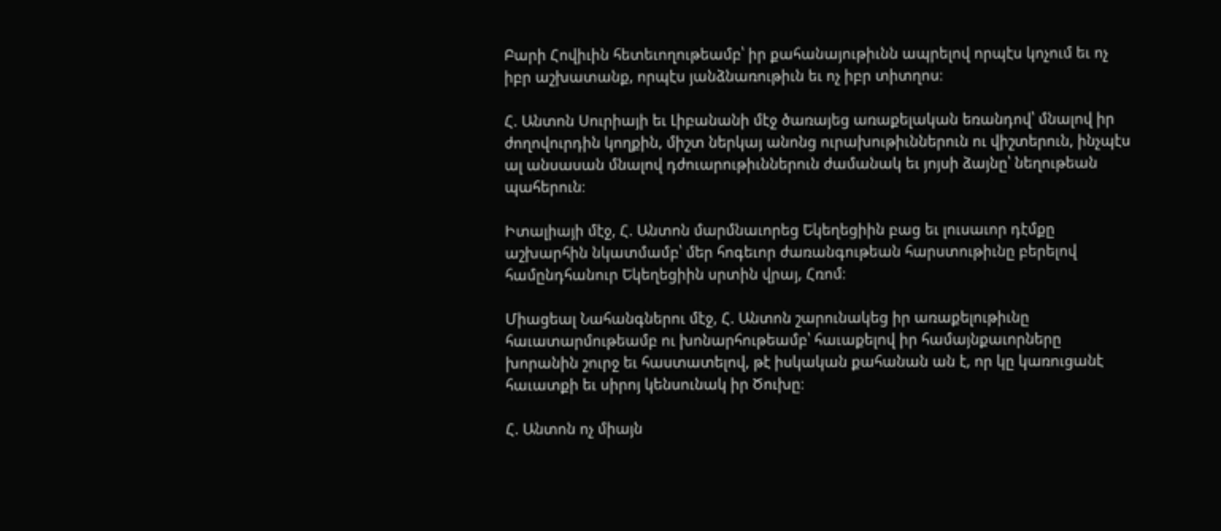Բարի Հովիւին հետեւողութեամբ՝ իր քահանայութիւնն ապրելով որպէս կոչում եւ ոչ իբր աշխատանք, որպէս յանձնառութիւն եւ ոչ իբր տիտղոս։

Հ. Անտոն Սուրիայի եւ Լիբանանի մէջ ծառայեց առաքելական եռանդով՝ մնալով իր ժողովուրդին կողքին, միշտ ներկայ անոնց ուրախութիւններուն ու վիշտերուն, ինչպէս ալ անսասան մնալով դժուարութիւններուն ժամանակ եւ յոյսի ձայնը՝ նեղութեան պահերուն։

Իտալիայի մէջ, Հ. Անտոն մարմնաւորեց Եկեղեցիին բաց եւ լուսաւոր դէմքը աշխարհին նկատմամբ՝ մեր հոգեւոր ժառանգութեան հարստութիւնը բերելով համընդհանուր Եկեղեցիին սրտին վրայ, Հռոմ։

Միացեալ Նահանգներու մէջ, Հ. Անտոն շարունակեց իր առաքելութիւնը հաւատարմութեամբ ու խոնարհութեամբ՝ հաւաքելով իր համայնքաւորները խորանին շուրջ եւ հաստատելով, թէ իսկական քահանան ան է, որ կը կառուցանէ հաւատքի եւ սիրոյ կենսունակ իր Ծուխը։

Հ. Անտոն ոչ միայն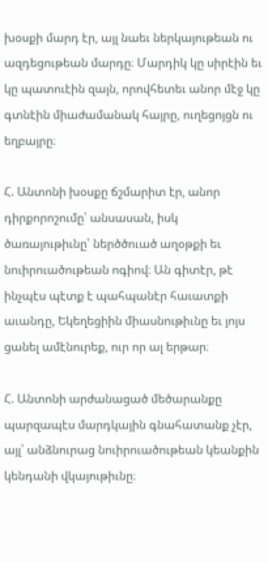խօսքի մարդ էր, այլ նաեւ ներկայութեան ու ազդեցութեան մարդը։ Մարդիկ կը սիրէին եւ կը պատուէին զայն, որովհետեւ անոր մէջ կը գտնէին միաժամանակ հայրը, ուղեցոյցն ու եղբայրը։

Հ. Անտոնի խօսքը ճշմարիտ էր, անոր դիրքորոշումը՝ անսասան, իսկ ծառայութիւնը՝ ներծծուած աղօթքի եւ նուիրուածութեան ոգիով։ Ան գիտէր, թէ ինչպէս պէտք է պահպանէր հաւատքի աւանդը, Եկեղեցիին միասնութիւնը եւ յոյս ցանել ամէնուրեք, ուր որ ալ երթար։

Հ. Անտոնի արժանացած մեծարանքը պարզապէս մարդկային գնահատանք չէր, այլ՝ անձնուրաց նուիրուածութեան կեանքին կենդանի վկայութիւնը։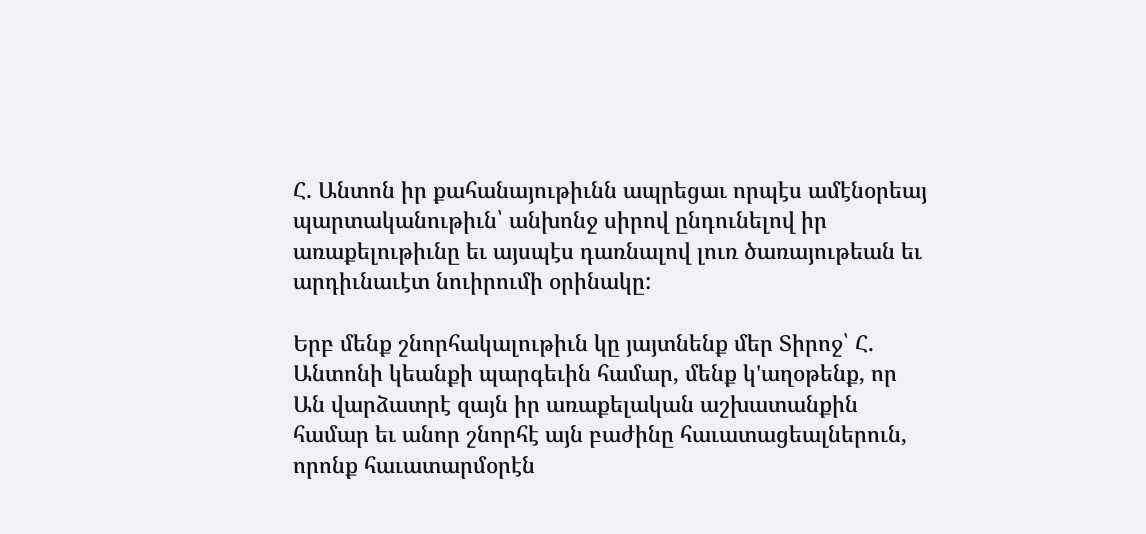Հ. Անտոն իր քահանայութիւնն ապրեցաւ որպէս ամէնօրեայ պարտականութիւն՝ անխոնջ սիրով ընդունելով իր առաքելութիւնը եւ այսպէս դառնալով լուռ ծառայութեան եւ արդիւնաւէտ նուիրումի օրինակը:

Երբ մենք շնորհակալութիւն կը յայտնենք մեր Տիրոջ՝ Հ. Անտոնի կեանքի պարգեւին համար, մենք կ'աղօթենք, որ Ան վարձատրէ զայն իր առաքելական աշխատանքին համար եւ անոր շնորհէ այն բաժինը հաւատացեալներուն, որոնք հաւատարմօրէն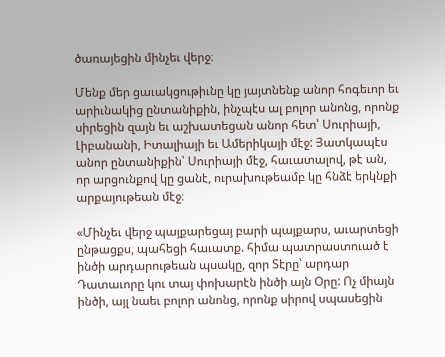ծառայեցին մինչեւ վերջ։

Մենք մեր ցաւակցութիւնը կը յայտնենք անոր հոգեւոր եւ արիւնակից ընտանիքին, ինչպէս ալ բոլոր անոնց, որոնք սիրեցին զայն եւ աշխատեցան անոր հետ՝ Սուրիայի, Լիբանանի, Իտալիայի եւ Ամերիկայի մէջ: Յատկապէս անոր ընտանիքին՝ Սուրիայի մէջ, հաւատալով, թէ ան, որ արցունքով կը ցանէ, ուրախութեամբ կը հնձէ երկնքի արքայութեան մէջ։

«Մինչեւ վերջ պայքարեցայ բարի պայքարս, աւարտեցի ընթացքս, պահեցի հաւատք. հիմա պատրաստուած է ինծի արդարութեան պսակը, զոր Տէրը՝ արդար Դատաւորը կու տայ փոխարէն ինծի այն Օրը: Ոչ միայն ինծի, այլ նաեւ բոլոր անոնց, որոնք սիրով սպասեցին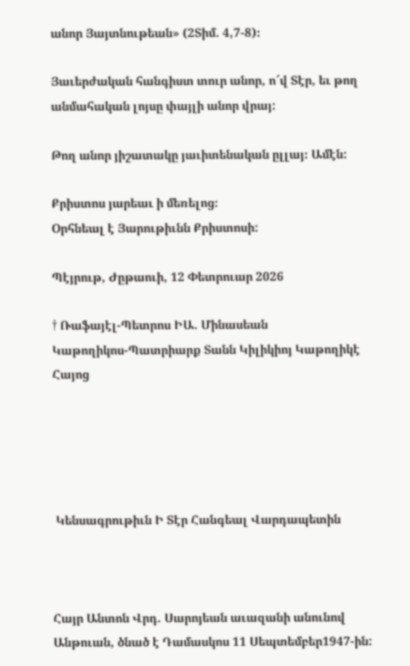անոր Յայտնութեան» (2Տիմ. 4,7-8)։

Յաւերժական հանգիստ տուր անոր, ո՜վ Տէր, եւ թող անմահական լոյսը փայլի անոր վրայ:

Թող անոր յիշատակը յաւիտենական ըլլայ։ Ամէն:

Քրիստոս յարեաւ ի մեռելոց։
Օրհնեալ է Յարութիւնն Քրիստոսի:

Պէյրութ, Ժըթաուի, 12 Փետրուար 2026

† Ռաֆայէլ-Պետրոս ԻԱ. Մինասեան
Կաթողիկոս-Պատրիարք Տանն Կիլիկիոյ Կաթողիկէ Հայոց





 Կենսագրութիւն Ի Տէր Հանգեալ Վարդապետին



Հայր Անտոն Վրդ. Սարոյեան աւազանի անունով Անթուան, ծնած է Դամասկոս 11 Սեպտեմբեր1947-ին: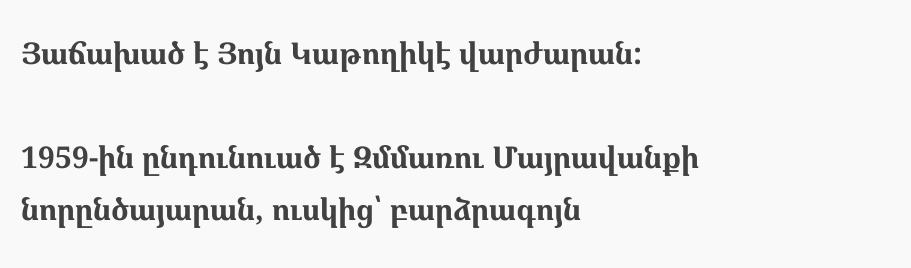Յաճախած է Յոյն Կաթողիկէ վարժարան:

1959-ին ընդունուած է Զմմառու Մայրավանքի նորընծայարան, ուսկից՝ բարձրագոյն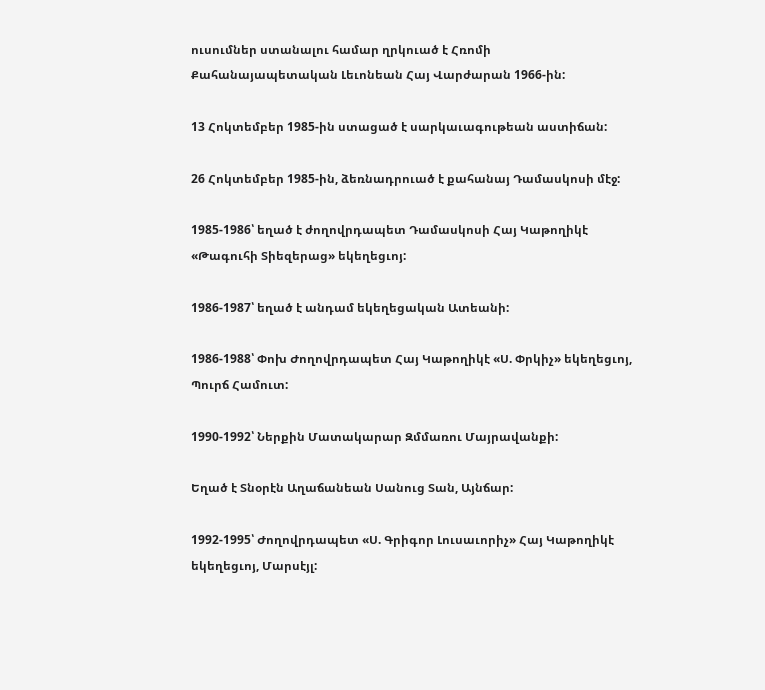ուսումներ ստանալու համար ղրկուած է Հռոմի Քահանայապետական Լեւոնեան Հայ Վարժարան 1966-ին:

13 Հոկտեմբեր 1985-ին ստացած է սարկաւագութեան աստիճան:

26 Հոկտեմբեր 1985-ին, ձեռնադրուած է քահանայ Դամասկոսի մէջ:

1985-1986՝ եղած է ժողովրդապետ Դամասկոսի Հայ Կաթողիկէ «Թագուհի Տիեզերաց» եկեղեցւոյ:

1986-1987՝ եղած է անդամ եկեղեցական Ատեանի:

1986-1988՝ Փոխ Ժողովրդապետ Հայ Կաթողիկէ «Ս. Փրկիչ» եկեղեցւոյ, Պուրճ Համուտ:

1990-1992՝ Ներքին Մատակարար Զմմառու Մայրավանքի:

Եղած է Տնօրէն Աղաճանեան Սանուց Տան, Այնճար:

1992-1995՝ Ժողովրդապետ «Ս. Գրիգոր Լուսաւորիչ» Հայ Կաթողիկէ եկեղեցւոյ, Մարսէյլ: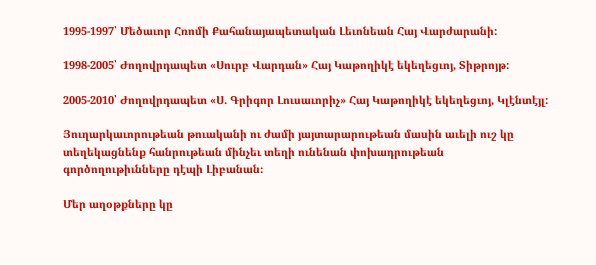1995-1997՝ Մեծաւոր Հռոմի Քահանայապետական Լեւոնեան Հայ Վարժարանի:

1998-2005՝ Ժողովրդապետ «Սուրբ Վարդան» Հայ Կաթողիկէ եկեղեցւոյ, Տիթրոյթ:

2005-2010՝ Ժողովրդապետ «Ս. Գրիգոր Լուսաւորիչ» Հայ Կաթողիկէ եկեղեցւոյ, Կլէնտէյլ:

Յուղարկաւորութեան թուականի ու ժամի յայտարարութեան մասին աւելի ուշ կը տեղեկացնենք հանրութեան մինչեւ տեղի ունենան փոխադրութեան գործողութիւնները դէպի Լիբանան։

Մեր աղօթքները կը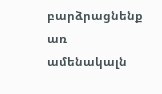բարձրացնենք առ ամենակալն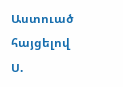Աստուած հայցելով Ս.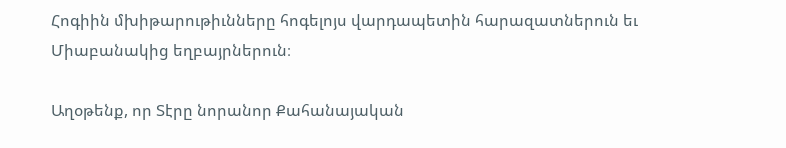Հոգիին մխիթարութիւնները հոգելոյս վարդապետին հարազատներուն եւ Միաբանակից եղբայրներուն։

Աղօթենք, որ Տէրը նորանոր Քահանայական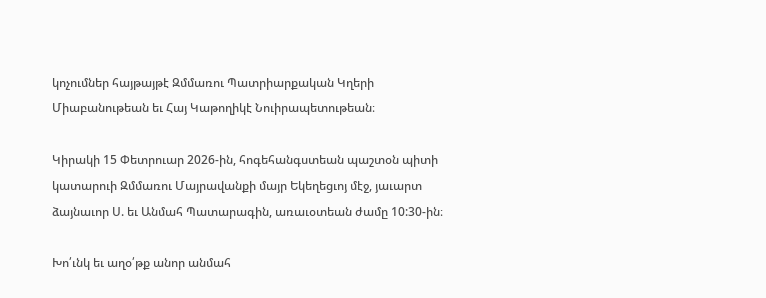կոչումներ հայթայթէ Զմմառու Պատրիարքական Կղերի Միաբանութեան եւ Հայ Կաթողիկէ Նուիրապետութեան։

Կիրակի 15 Փետրուար 2026-ին, հոգեհանգստեան պաշտօն պիտի կատարուի Զմմառու Մայրավանքի մայր Եկեղեցւոյ մէջ, յաւարտ ձայնաւոր Ս. եւ Անմահ Պատարագին, առաւօտեան ժամը 10:30-ին։

Խո՛ւնկ եւ աղօ՛թք անոր անմահ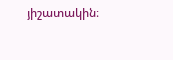յիշատակին։